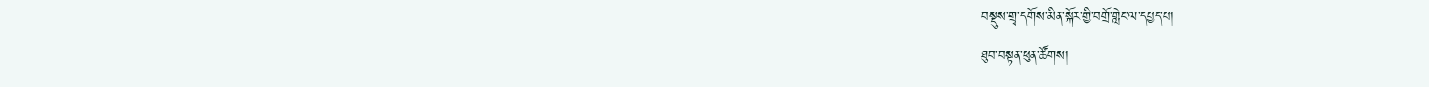བསྡུས་གྲྭ་དགོས་མིན་སྐོར་གྱི་བགྲོ་གླེང་ལ་དཔྱད་པ།
ཐུབ་བསྟན་ཕུན་ཚོགས།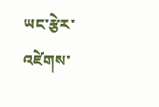ཡང་རྩེར་འཛེགས་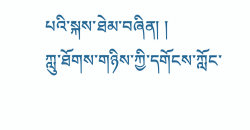པའི་སྐས་ཐེམ་བཞིན། །
ཀླུ་ཐོགས་གཉིས་ཀྱི་དགོངས་ཀློང་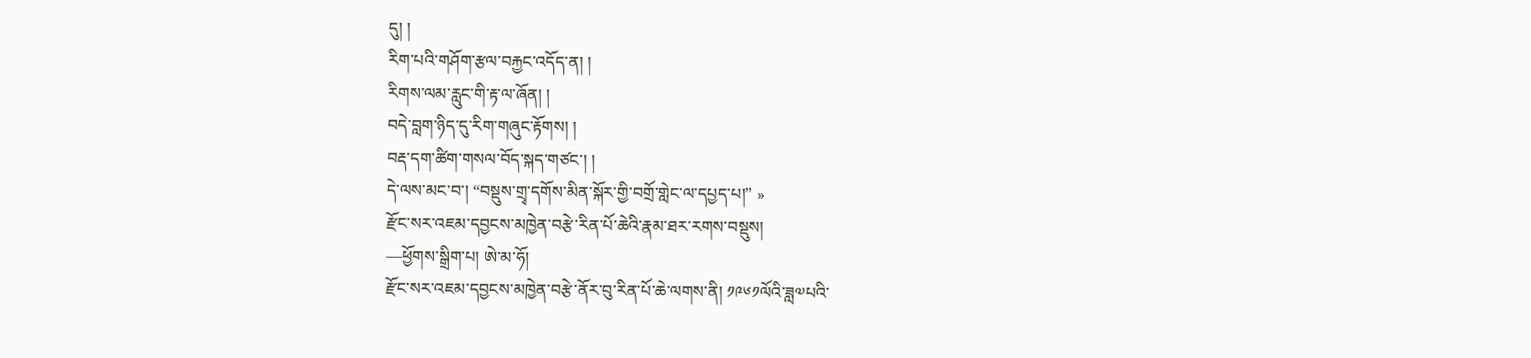དུ། །
རིག་པའི་གཤོག་རྩལ་བརྐྱང་འདོད་ན། །
རིགས་ལམ་རླུང་གི་རྟ་ལ་ཞོན། །
བདེ་བླག་ཉིད་དུ་རིག་གཞུང་རྟོགས། །
བརྡ་དག་ཚིག་གསལ་བོད་སྐད་གཙང་། །
དེ་ལས་མང་བ་། “བསྡུས་གྲྭ་དགོས་མིན་སྐོར་གྱི་བགྲོ་གླེང་ལ་དཔྱད་པ།” »
རྫོང་སར་འཇམ་དབྱངས་མཁྱེན་བརྩེ་རིན་པོ་ཆེའི་རྣམ་ཐར་རགས་བསྡུས།
—ཕྱོགས་སྒྲིག་པ། ཨེ་མ་ཧོ།
རྫོང་སར་འཇམ་དབྱངས་མཁྱེན་བརྩེ་ནོར་བུ་རིན་པོ་ཆེ་ལགས་ནི། ༡༩༦༡ལོའི་ཟླ༧པའི་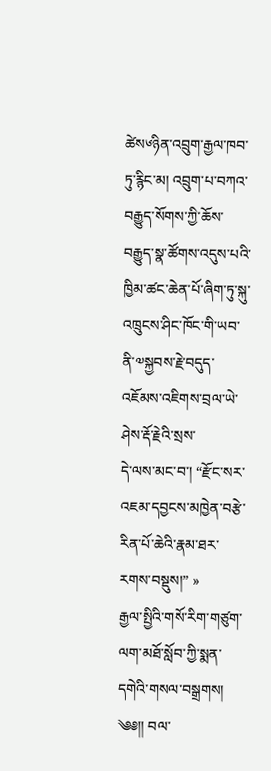ཚེས༦ཉིན་འབྲུག་རྒྱལ་ཁབ་ཏུ་རྙིང་མ། འབྲུག་པ་བཀའ་བརྒྱུད་སོགས་ཀྱི་ཆོས་བརྒྱུད་སྣ་ཚོགས་འདུས་པའི་ཁྱིམ་ཚང་ཆེན་པོ་ཞིག་ཏུ་སྐུ་འཁྲུངས་ཤིང་ཁོང་གི་ཡབ་ནི་༧སྐྱབས་རྗེ་བདུད་འཇོམས་འཇིགས་བྲལ་ཡེ་ཤེས་རྡོ་རྗེའི་སྲས་
དེ་ལས་མང་བ་། “རྫོང་སར་འཇམ་དབྱངས་མཁྱེན་བརྩེ་རིན་པོ་ཆེའི་རྣམ་ཐར་རགས་བསྡུས།” »
རྒྱལ་སྤྱིའི་གསོ་རིག་གཙུག་ལག་མཐོ་སློབ་ཀྱི་སྨན་དགེའི་གསལ་བསྒྲགས།
༄༅།། བལ་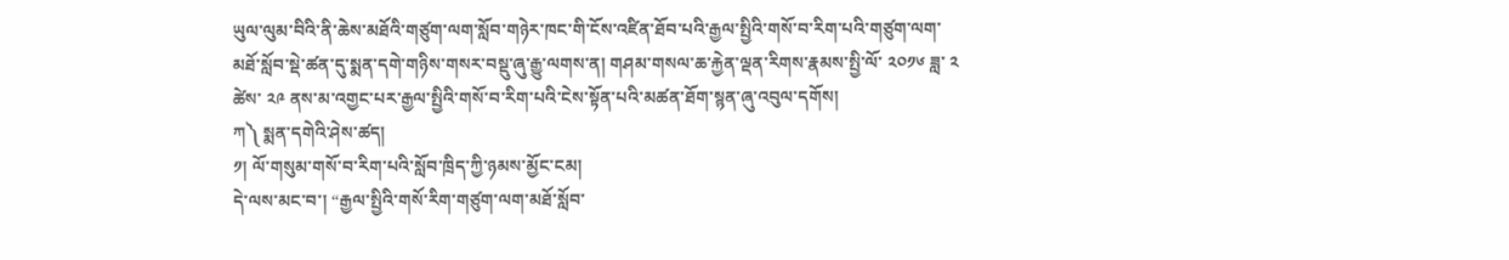ཡུལ་ལུམ་བིའི་ནི་ཆེས་མཐོའི་གཙུག་ལག་སློབ་གཉེར་ཁང་གི་ངོས་འཛིན་ཐོབ་པའི་རྒྱལ་སྤྱིའི་གསོ་བ་རིག་པའི་གཙུག་ལག་མཐོ་སློབ་སྡེ་ཚན་དུ་སྨན་དགེ་གཉིས་གསར་བསྡུ་ཞུ་རྒྱུ་ལགས་ན། གཤམ་གསལ་ཆ་རྐྱེན་ལྡན་རིགས་རྣམས་སྤྱི་ལོ་ ༢༠༡༦ ཟླ་ ༢ ཚེས་ ༢༩ ནས་མ་འགྱང་པར་རྒྱལ་སྤྱིའི་གསོ་བ་རིག་པའི་ངེས་སྟོན་པའི་མཚན་ཐོག་སྙན་ཞུ་འབུལ་དགོས།
ཀ༽ སྨན་དགེའི་ཤེས་ཚད།
༡། ལོ་གསུམ་གསོ་བ་རིག་པའི་སློབ་ཁྲིད་ཀྱི་ཉམས་མྱོང་ངམ།
དེ་ལས་མང་བ་། “རྒྱལ་སྤྱིའི་གསོ་རིག་གཙུག་ལག་མཐོ་སློབ་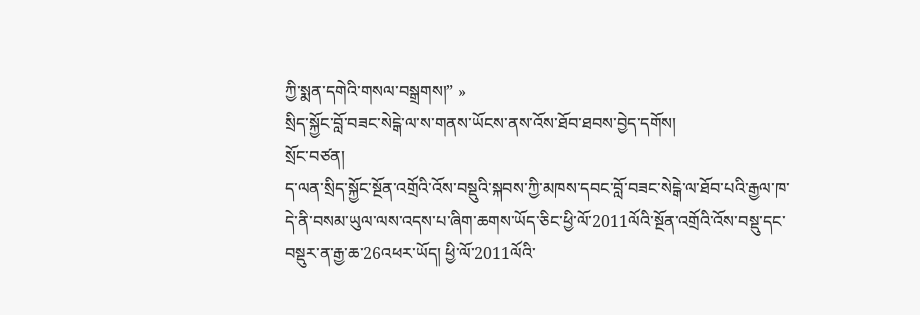ཀྱི་སྨན་དགེའི་གསལ་བསྒྲགས།” »
སྲིད་སྐྱོང་བློ་བཟང་སེངྒེ་ལ་ས་གནས་ཡོངས་ནས་འོས་ཐོབ་ཐབས་བྱེད་དགོས།
སྲོང་བཙན།
ད་ལན་སྲིད་སྐྱོང་སྔོན་འགྲོའི་འོས་བསྡུའི་སྐབས་ཀྱི་མཁས་དབང་བློ་བཟང་སེངྒེ་ལ་ཐོབ་པའི་རྒྱལ་ཁ་དེ་ནི་བསམ་ཡུལ་ལས་འདས་པ་ཞིག་ཆགས་ཡོད་ཅིང་ཕྱི་ལོ་2011ལོའི་སྔོན་འགྲོའི་འོས་བསྡུ་དང་བསྡུར་ན་རྒྱ་ཆ་26འཕར་ཡོད། ཕྱི་ལོ་2011ལོའི་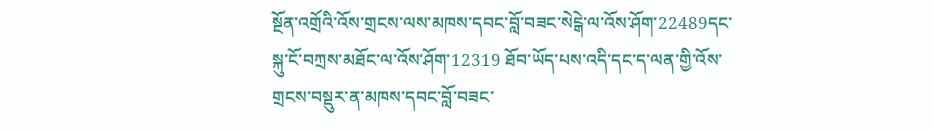སྔོན་འགྲོའི་འོས་གྲངས་ལས་མཁས་དབང་བློ་བཟང་སེངྒེ་ལ་འོས་ཤོག་22489དང་སྐུ་ངོ་བཀྲས་མཐོང་ལ་འོས་ཤོག་12319 ཐོབ་ཡོད་པས་འདི་དང་ད་ལན་གྱི་འོས་གྲངས་བསྡུར་ན་མཁས་དབང་བློ་བཟང་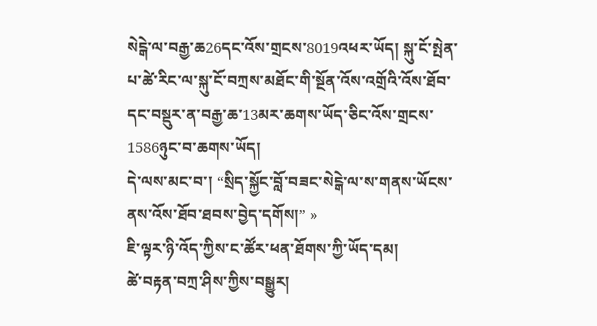སེངྒེ་ལ་བརྒྱ་ཆ26དང་འོས་གྲངས་8019འཕར་ཡོད། སྐུ་ངོ་སྤེན་པ་ཚེ་རིང་ལ་སྐུ་ངོ་བཀྲས་མཐོང་གི་སྔོན་འོས་འགྲོའི་འོས་ཐོབ་དང་བསྡུར་ན་བརྒྱ་ཆ་13མར་ཆགས་ཡོད་ཅིང་འོས་གྲངས་1586ཉུང་བ་ཆགས་ཡོད།
དེ་ལས་མང་བ་། “སྲིད་སྐྱོང་བློ་བཟང་སེངྒེ་ལ་ས་གནས་ཡོངས་ནས་འོས་ཐོབ་ཐབས་བྱེད་དགོས།” »
ཇི་ལྟར་ཉི་འོད་ཀྱིས་ང་ཚོར་ཕན་ཐོགས་ཀྱི་ཡོད་དམ།
ཚེ་བརྟན་བཀྲ་ཤིས་ཀྱིས་བསྒྱུར།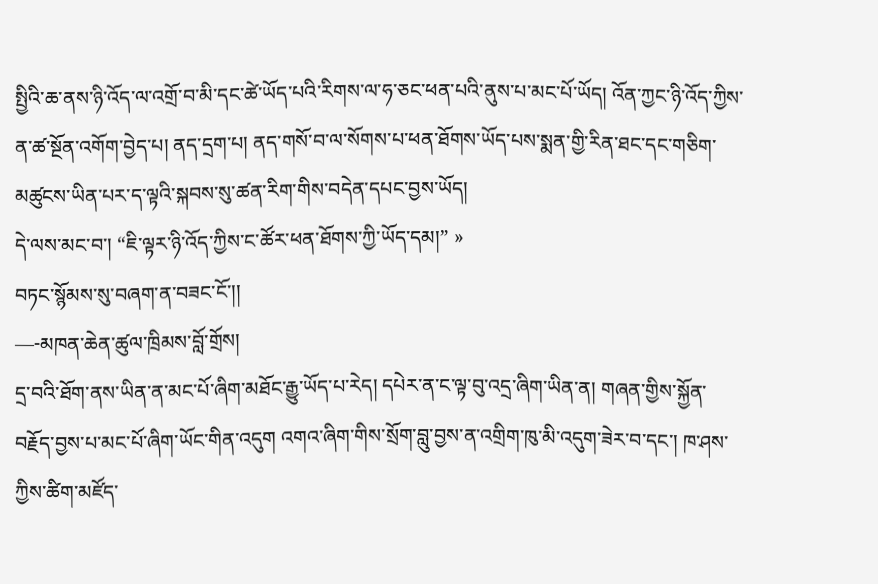སྤྱིའི་ཆ་ནས་ཉི་འོད་ལ་འགྲོ་བ་མི་དང་ཚེ་ཡོད་པའི་རིགས་ལ་ཧ་ཅང་ཕན་པའི་ནུས་པ་མང་པོ་ཡོད། འོན་ཀྱང་ཉི་འོད་ཀྱིས་ན་ཚ་སྔོན་འགོག་བྱེད་པ། ནད་དྲག་པ། ནད་གསོ་བ་ལ་སོགས་པ་ཕན་ཐོགས་ཡོད་པས་སྨན་གྱི་རིན་ཐང་དང་གཅིག་མཚུངས་ཡིན་པར་ད་ལྟའི་སྐབས་སུ་ཚན་རིག་གིས་བདེན་དཔང་བྱས་ཡོད།
དེ་ལས་མང་བ་། “ཇི་ལྟར་ཉི་འོད་ཀྱིས་ང་ཚོར་ཕན་ཐོགས་ཀྱི་ཡོད་དམ།” »
བཏང་སྙོམས་སུ་བཞག་ན་བཟང་ངོ་།།
—-མཁན་ཆེན་ཚུལ་ཁྲིམས་བློ་གྲོས།
དྲ་བའི་ཐོག་ནས་ཡིན་ན་མང་པོ་ཞིག་མཐོང་རྒྱུ་ཡོད་པ་རེད། དཔེར་ན་ང་ལྟ་བུ་འདྲ་ཞིག་ཡིན་ན། གཞན་གྱིས་སྐྱོན་བརྗོད་བྱས་པ་མང་པོ་ཞིག་ཡོང་གིན་འདུག འགའ་ཞིག་གིས་སྲོག་བླུ་བྱས་ན་འགྲིག་ཁུ་མི་འདུག་ཟེར་བ་དང་། ཁ་ཤས་ཀྱིས་ཚིག་མཛོད་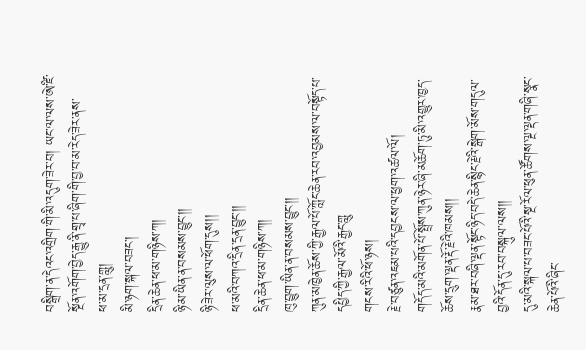བསྒྲིག་ན་དེའང་འགྲིག་གི་མི་འདུག་ཟེར་བ། ཡང་ལ་ལས་ཨེ་ཛི་སྔོན་འགོག་བྱེད་རྒྱུ་ནི་གྲྭ་པ་ཞིག་གི་བྱ་བ་མ་རེད་ཟེར་ནས་
ཕ་མ་དྲན་གླུ།
མི་ཉག་སྐལ་བཟང་།
དྲིན་ཆེན་ཕ་མ་གཉིས་ཀ།
ཉི་མ་ཡིན་ན་བསམས་བྱུང་།།
ཉི་ཟེར་ལུས་ལ་ཕོག་དུས།།
ཕ་མའི་བཀའ་དྲིན་དྲན་བྱུང་།།
དྲིན་ཆེན་ཕ་མ་གཉིས་ཀ།
ཁུ་བྱུག་ཡིན་ན་བསམས་བྱུང་།།
ཀུན་མཁྱེན་ཆོས་ཀྱི་རྒྱལ་པོ་ཀློང་ཆེན་རབ་འབྱམས་ལ་བསྟོད་པ་དཔྱིད་ཀྱི་རྒྱལ་མོའི་རྒྱང་གླུ
གངས་རིའི་ཕོ་ཉས།
རྗེ་བཙུན་འཇམ་པའི་དབྱངས་ལ་ཕྱག་འཚལ་ལོ།
གདོད་མའི་མགོན་པོ་སྤྲོས་ཀུན་ཉེར་ཞི་མཆོག་ཏུ་མི་འགྱུར་ཁྱད་ཆོས་དྲུག་ལྡན་རྡོ་རྗེའི་ཁམས།།
རྣམ་ཐར་བཞི་ལྡན་སྟོང་ཉིད་བདེ་ཆེན་སྙིང་རྗེའི་སྒེག་མོས་གདུལ་བྱའི་དོན་དུ་རབ་བསྐུལ་ལས།།
དུ་མའི་སྐལ་པ་བཟང་པོའི་སྔ་རོལ་ཕུན་ཚོགས་ལྔ་ལྡན་གཞི་སྣང་ཆེན་པོའི་ཞིང་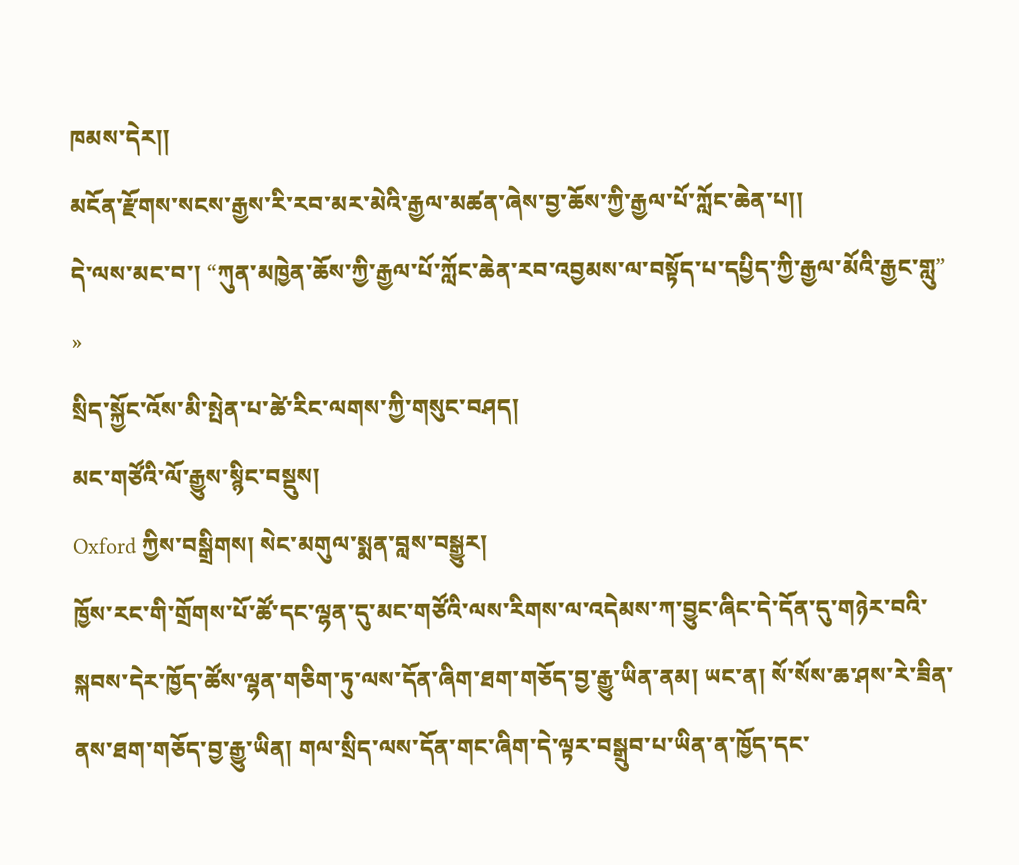ཁམས་དེར།།
མངོན་རྫོགས་སངས་རྒྱས་རི་རབ་མར་མེའི་རྒྱལ་མཚན་ཞེས་བྱ་ཆོས་ཀྱི་རྒྱལ་པོ་ཀློང་ཆེན་པ།།
དེ་ལས་མང་བ་། “ཀུན་མཁྱེན་ཆོས་ཀྱི་རྒྱལ་པོ་ཀློང་ཆེན་རབ་འབྱམས་ལ་བསྟོད་པ་དཔྱིད་ཀྱི་རྒྱལ་མོའི་རྒྱང་གླུ” »
སྲིད་སྐྱོང་འོས་མི་སྤེན་པ་ཚེ་རིང་ལགས་ཀྱི་གསུང་བཤད།
མང་གཙོའི་ལོ་རྒྱུས་སྙིང་བསྡུས།
Oxford ཀྱིས་བསྒྲིགས། སེང་མགུལ་སྨན་བླས་བསྒྱུར།
ཁྱོས་རང་གི་གྲོགས་པོ་ཚོ་དང་ལྷན་དུ་མང་གཙོའི་ལས་རིགས་ལ་འདེམས་ཀ་བྱུང་ཞིང་དེ་དོན་དུ་གཉེར་བའི་སྐབས་དེར་ཁྱོད་ཚོས་ལྷན་གཅིག་ཏུ་ལས་དོན་ཞིག་ཐག་གཅོད་བྱ་རྒྱུ་ཡིན་ནམ། ཡང་ན། སོ་སོས་ཆ་ཤས་རེ་ཟིན་ནས་ཐག་གཅོད་བྱ་རྒྱུ་ཡིན། གལ་སྲིད་ལས་དོན་གང་ཞིག་དེ་ལྟར་བསྒྲུབ་པ་ཡིན་ན་ཁྱོད་དང་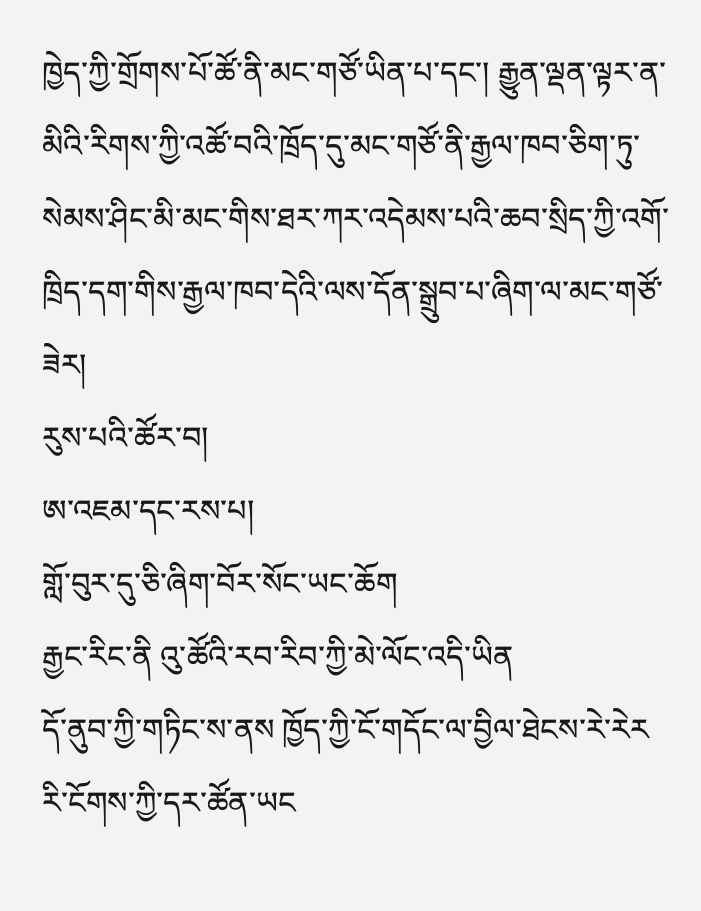ཁྱེད་ཀྱི་གྲོགས་པོ་ཚོ་ནི་མང་གཙོ་ཡིན་པ་དང་། རྒྱུན་ལྡན་ལྟར་ན་མིའི་རིགས་ཀྱི་འཚོ་བའི་ཁྲོད་དུ་མང་གཙོ་ནི་རྒྱལ་ཁབ་ཅིག་ཏུ་སེམས་ཤིང་མི་མང་གིས་ཐར་ཀར་འདེམས་པའི་ཆབ་སྲིད་ཀྱི་འགོ་ཁྲིད་དག་གིས་རྒྱལ་ཁབ་དེའི་ལས་དོན་སྒྲུབ་པ་ཞིག་ལ་མང་གཙོ་ཟེར།
རུས་པའི་ཚོར་བ།
ཨ་འཇམ་དང་རས་པ།
གློ་བུར་དུ་ཅི་ཞིག་བོར་སོང་ཡང་ཆོག
རྒྱང་རིང་ནི འུ་ཚོའི་རབ་རིབ་ཀྱི་མེ་ལོང་འདི་ཡིན
དོ་ནུབ་ཀྱི་གཏིང་ས་ནས ཁྱོད་ཀྱི་ངོ་གདོང་ལ་བྱིལ་ཐེངས་རེ་རེར
རི་ངོགས་ཀྱི་དར་ཚོན་ཡང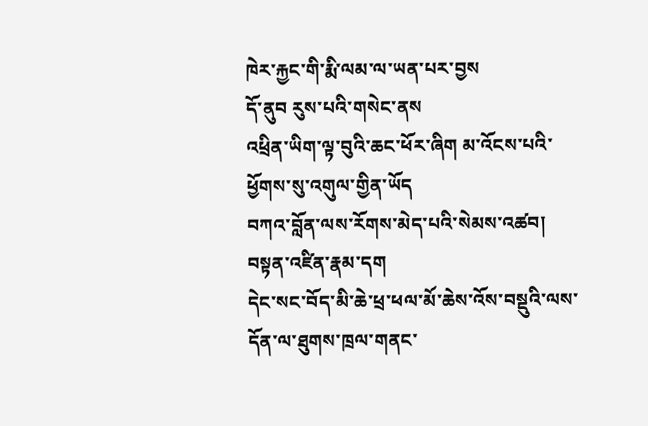ཁེར་རྐྱང་གི་རྨི་ལམ་ལ་ཡན་པར་བྱས
དོ་ནུབ རུས་པའི་གསེང་ནས
འཕྲིན་ཡིག་ལྟ་བུའི་ཆང་ཕོར་ཞིག མ་འོངས་པའི་ཕྱོགས་སུ་འགུལ་གྱིན་ཡོད
བཀའ་བློན་ལས་རོགས་མེད་པའི་སེམས་འཚབ།
བསྟན་འཛིན་རྣམ་དག
དེང་སང་བོད་མི་ཆེ་ཕྲ་ཕལ་མོ་ཆེས་འོས་བསྡུའི་ལས་དོན་ལ་ཐུགས་ཁྲལ་གནང་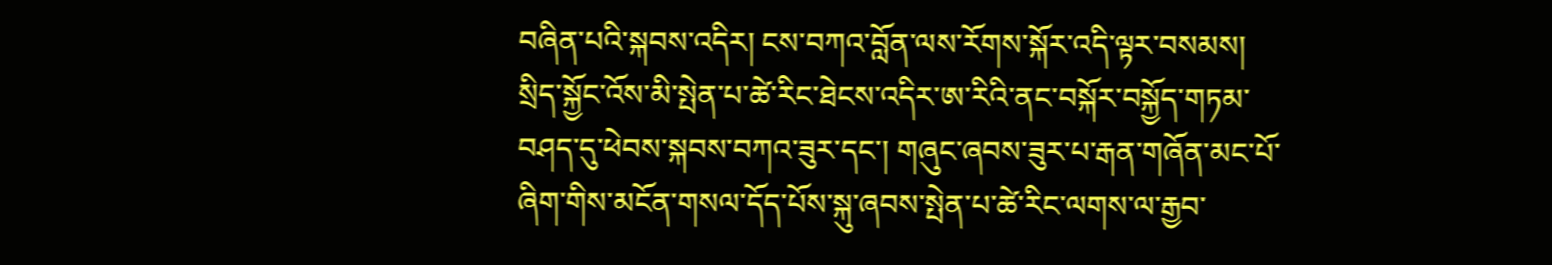བཞིན་པའི་སྐབས་འདིར། ངས་བཀའ་བློན་ལས་རོགས་སྐོར་འདི་ལྟར་བསམས། སྲིད་སྐྱོང་འོས་མི་སྤེན་པ་ཚེ་རིང་ཐེངས་འདིར་ཨ་རིའི་ནང་བསྐོར་བསྐྱོད་གཏམ་བཤད་དུ་ཕེབས་སྐབས་བཀའ་ཟུར་དང་། གཞུང་ཞབས་ཟུར་པ་རྒན་གཞོན་མང་པོ་ཞིག་གིས་མངོན་གསལ་དོད་པོས་སྐུ་ཞབས་སྤེན་པ་ཚེ་རིང་ལགས་ལ་རྒྱབ་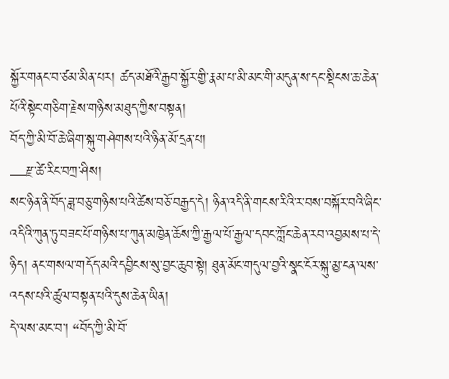སྐྱོར་གནང་བ་ཙམ་མིན་པར། ཚད་མཐོའི་རྒྱབ་སྐྱོར་གྱི་རྣམ་པ་མི་མང་གི་མདུན་ས་དང་སྡིངས་ཆ་ཆེན་པོའི་སྟེང་གཅིག་རྗེས་གཉིས་མཐུད་ཀྱིས་བསྟན།
བོད་ཀྱི་མི་བོ་ཆེ་ཞིག་སྐུ་གཤེགས་པའི་ཉིན་མོ་དྲན་པ།
—རྫ་ཚེ་རིང་བཀྲ་ཤིས།
སང་ཉིན་ནི་བོད་ཟླ་བཅུ་གཉིས་པའི་ཚེས་བཅོ་བརྒྱད་དེ། ཉིན་འདི་ནི་གངས་རིའི་ར་བས་བསྐོར་བའི་ཞིང་འདིའི་ཀུན་ཏུ་བཟང་པོ་གཉིས་པ་ཀུན་མཁྱེན་ཆོས་ཀྱི་རྒྱལ་པོ་རྒྱལ་དབང་ཀློང་ཆེན་རབ་འབྱམས་པ་དེ་ཉིད། ནང་གསལ་གདོད་མའི་དབྱིངས་སུ་བྱང་ཆུབ་སྟེ། ཐུན་མོང་གདུལ་བྱའི་སྣང་ངོར་སྐུ་མྱ་ངན་ལས་འདས་པའི་ཚུལ་བསྟན་པའི་དུས་ཆེན་ཡིན།
དེ་ལས་མང་བ་། “བོད་ཀྱི་མི་བོ་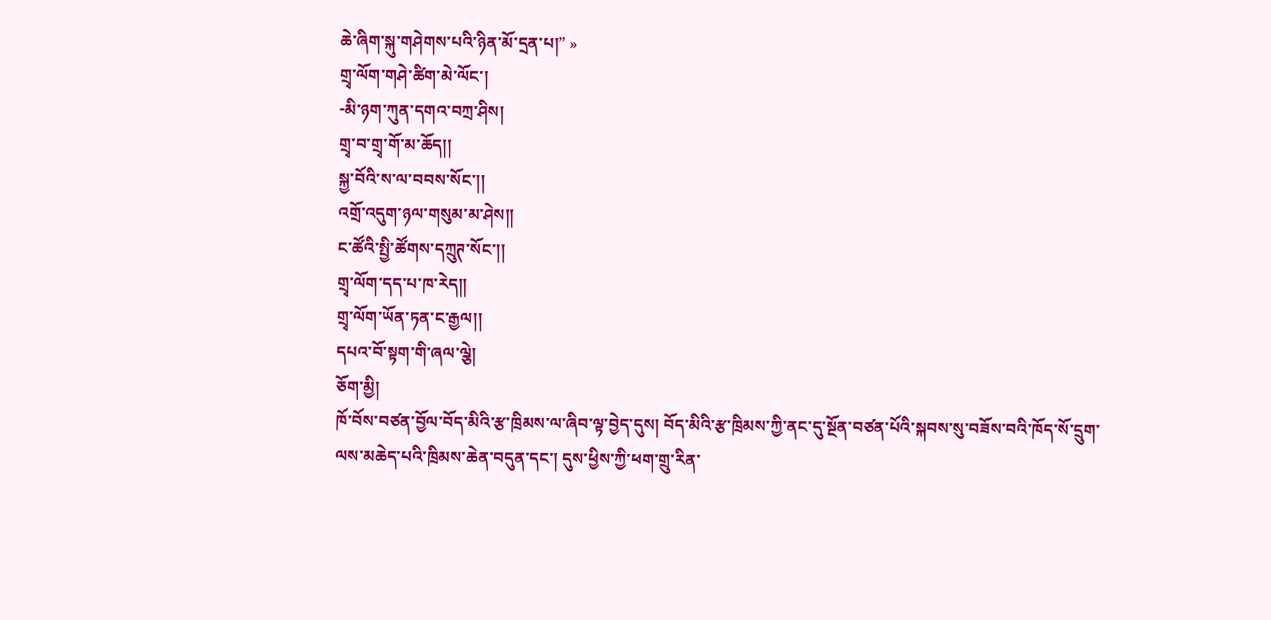ཆེ་ཞིག་སྐུ་གཤེགས་པའི་ཉིན་མོ་དྲན་པ།” »
གྲྭ་ལོག་གཤེ་ཚིག་མེ་ལོང་།
-མི་ཉག་ཀུན་དགའ་བཀྲ་ཤིས།
གྲྭ་བ་གྲྭ་གོ་མ་ཆོད།།
སྐྱ་བོའི་ས་ལ་བབས་སོང་།།
འགྲོ་འདུག་ཉལ་གསུམ་མ་ཤེས།།
ང་ཚོའི་སྤྱི་ཚོགས་དཀྲུཊ་སོང་།།
གྲྭ་ལོག་དད་པ་ཁ་རེད།།
གྲྭ་ལོག་ཡོན་ཏན་ང་རྒྱལ།།
དཔའ་བོ་སྟག་གི་ཞལ་ལྕེ།
ཅོག་མྱི།
ཁོ་བོས་བཙན་བྱོལ་བོད་མིའི་རྩ་ཁྲིམས་ལ་ཞིབ་ལྟ་བྱེད་དུས། བོད་མིའི་རྩ་ཁྲིམས་ཀྱི་ནང་དུ་སྔོན་བཙན་པོའི་སྐབས་སུ་བཟོས་བའི་ཁོད་སོ་དྲུག་ལས་མཆེད་པའི་ཁྲིམས་ཆེན་བདུན་དང་། དུས་ཕྱིས་ཀྱི་ཕག་གྲུ་རིན་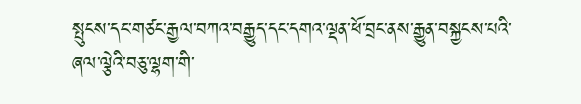སྤུངས་དང་གཙང་རྒྱལ་བཀའ་བརྒྱུད་དང་དགའ་ལྡན་ཕོ་བྲང་ནས་རྒྱུན་བསྐྱངས་པའི་ཞལ་ལྕེའི་བཅུ་ལྷག་གི་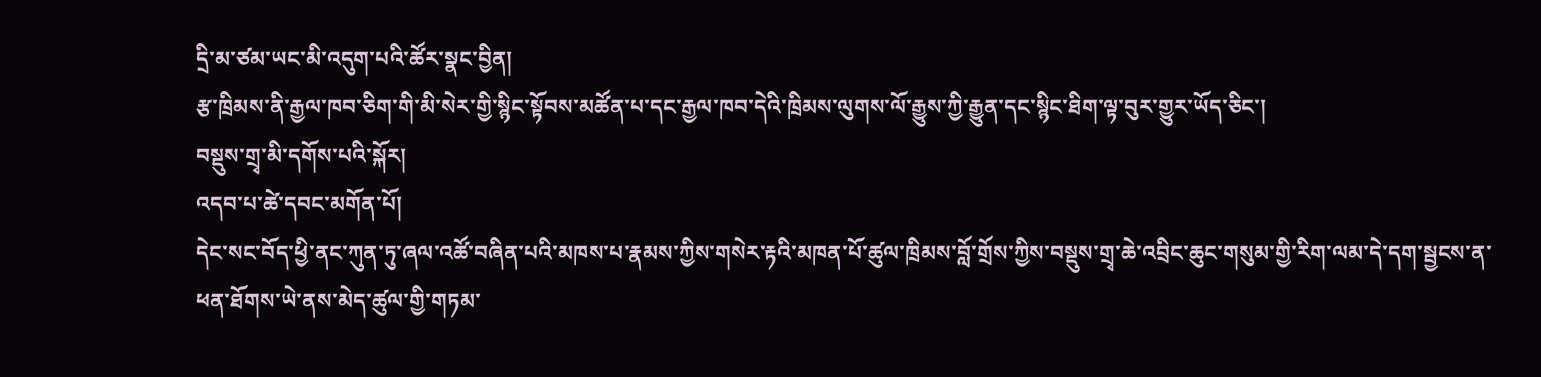དྲི་མ་ཙམ་ཡང་མི་འདུག་པའི་ཚོར་སྣང་བྱིན།
རྩ་ཁྲིམས་ནི་རྒྱལ་ཁབ་ཅིག་གི་མི་སེར་གྱི་སྙིང་སྟོབས་མཚོན་པ་དང་རྒྱལ་ཁབ་དེའི་ཁྲིམས་ལུགས་ལོ་རྒྱུས་ཀྱི་རྒྱུན་དང་སྙིང་ཐིག་ལྟ་བུར་གྱུར་ཡོད་ཅིང་།
བསྡུས་གྲྭ་མི་དགོས་པའི་སྐོར།
འདབ་པ་ཚེ་དབང་མགོན་པོ།
དེང་སང་བོད་ཕྱི་ནང་ཀུན་ཏུ་ཞལ་འཚོ་བཞིན་པའི་མཁས་པ་རྣམས་ཀྱིས་གསེར་རྟའི་མཁན་པོ་ཚུལ་ཁྲིམས་བློ་གྲོས་ཀྱིས་བསྡུས་གྲྭ་ཆེ་འབྲིང་ཆུང་གསུམ་གྱི་རིག་ལམ་དེ་དག་སྦྱངས་ན་ཕན་ཐོགས་ཡེ་ནས་མེད་ཚུལ་གྱི་གཏམ་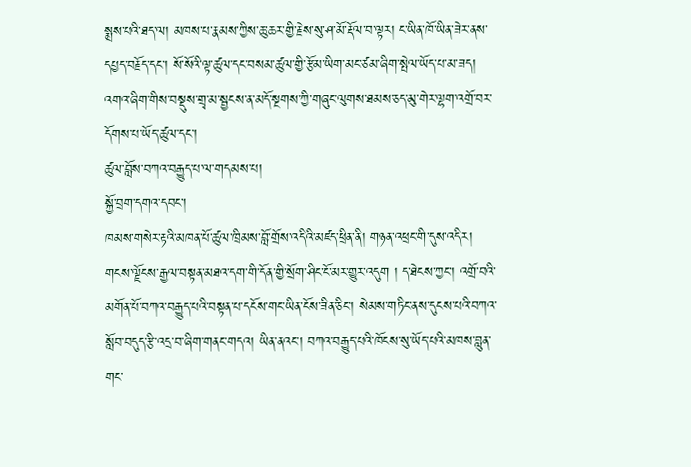སྨྲས་པའི་ཐད་ལ། མཁས་པ་རྣམས་ཀྱིས་ཆུ་ཆར་གྱི་རྗེས་སུ་ཤ་མོ་རྡོལ་བ་ལྟར། ང་ཡིན་ཁོ་ཡིན་ཟེར་ནས་དཔྱད་བརྗོད་དང་། སོ་སོའི་ལྟ་ཚུལ་དང་བསམ་ཚུལ་གྱི་རྩོམ་ཡིག་མང་ཙམ་ཞིག་སྤེལ་ཡོད་པ་མ་ཟད། འགའ་ཞིག་གིས་བསྡུས་གྲྭ་མ་སྦྱངས་ན་མདོ་སྔགས་ཀྱི་གཞུང་ལུགས་ཐམས་ཅད་མུ་གེར་ལྷག་འགྲོ་བར་དོགས་པ་ཡོད་ཚུལ་དང་།
ཚུལ་བློས་བཀའ་བརྒྱུད་པ་ལ་གདམས་པ།
སྐྱོ་བྲག་དགའ་དབང་།
ཁམས་གསེར་རྟའི་མཁན་པོ་ཚུལ་ཁྲིམས་བློ་གྲོས་འདིའི་མཛད་ཕྲིན་ནི། གཉན་འཕྲང་གི་དུས་འདིར། གངས་ལྗོངས་རྒྱལ་བསྟན་མཐའ་དག་གི་དོན་གྱི་སྲོག་ཤིང་ངོ་མར་གྱུར་འདུག ། ད་ཐེངས་ཀྱང་། འགྲོ་བའི་མགོན་པོ་བཀའ་བརྒྱུད་པའི་བསྟན་པ་དངོས་གང་ཡིན་ངོས་ཟིན་ཅིང་། སེམས་གཏིང་ནས་དུངས་པའི་བཀའ་སློབ་བདུད་རྩི་འདྲ་བ་ཞིག་གནང་གདའ། ཡིན་ནའང་། བཀའ་བརྒྱུད་པའི་ཁོངས་སུ་ཡོད་པའི་མཁས་བླུན་གང་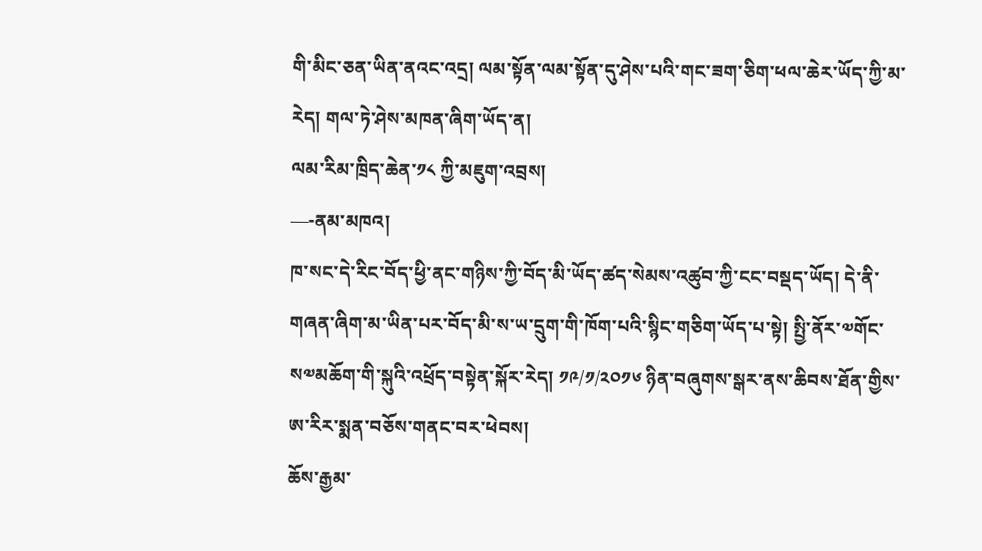གི་མིང་ཅན་ཡིན་ནའང་འདྲ། ལམ་སྟོན་ལམ་སྟོན་དུ་ཤེས་པའི་གང་ཟག་ཅིག་ཕལ་ཆེར་ཡོད་ཀྱི་མ་རེད། གལ་ཏེ་ཤེས་མཁན་ཞིག་ཡོད་ན།
ལམ་རིམ་ཁྲིད་ཆེན་༡༨ ཀྱི་མཇུག་འབྲས།
—-ནམ་མཁའ།
ཁ་སང་དེ་རིང་བོད་ཕྱི་ནང་གཉིས་ཀྱི་བོད་མི་ཡོད་ཚད་སེམས་འཚུབ་ཀྱི་ངང་བསྡད་ཡོད། དེ་ནི་གཞན་ཞིག་མ་ཡིན་པར་བོད་མི་ས་ཡ་དྲུག་གི་ཁོག་པའི་སྙིང་གཅིག་ཡོད་པ་སྟེ། སྤྱི་ནོར་༧གོང་ས༧མཆོག་གི་སྐུའི་འཕྲོད་བསྟེན་སྐོར་རེད། ༡༩/༡/༢༠༡༦ ཉིན་བཞུགས་སྒར་ནས་ཆིབས་ཐོན་གྱིས་ཨ་རིར་སྨན་བཅོས་གནང་བར་ཕེབས།
ཆོས་རྒྱམ་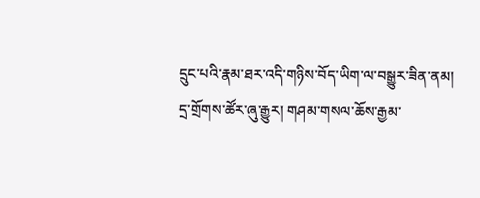དྲུང་པའི་རྣམ་ཐར་འདི་གཉིས་བོད་ཡིག་ལ་བསྒྱུར་ཟིན་ནམ།
དྲ་གྲོགས་ཚོར་ཞུ་རྒྱུར། གཤམ་གསལ་ཆོས་རྒྱམ་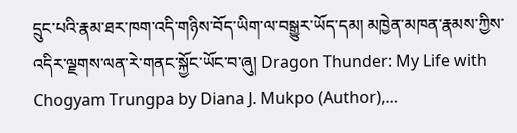དྲུང་པའི་རྣམ་ཐར་ཁག་འདི་གཉིས་བོད་ཡིག་ལ་བསྒྱུར་ཡོད་དམ། མཁྱེན་མཁན་རྣམས་ཀྱིས་འདིར་ལྗགས་ལན་རེ་གནང་སྐྱོང་ཡོང་བ་ཞུ། Dragon Thunder: My Life with Chogyam Trungpa by Diana J. Mukpo (Author),…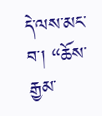དེ་ལས་མང་བ་། “ཆོས་རྒྱམ་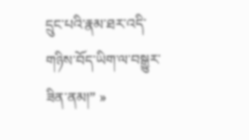དྲུང་པའི་རྣམ་ཐར་འདི་གཉིས་བོད་ཡིག་ལ་བསྒྱུར་ཟིན་ནམ།” »